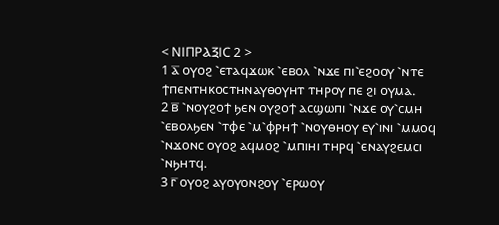< ⲚⲒⲠⲢⲀⲜⲒⲤ 2 >
1 ⲁ̅ ⲟⲩⲟϩ ⳿ⲉⲧⲁϥϫⲱⲕ ⳿ⲉⲃⲟⲗ ⳿ⲛϫⲉ ⲡⲓ⳿ⲉϩⲟⲟⲩ ⳿ⲛⲧⲉ ϯⲡⲉⲛⲧⲏⲕⲟⲥⲧⲏⲛⲁⲩⲑⲟⲩⲏⲧ ⲧⲏⲣⲟⲩ ⲡⲉ ϩⲓ ⲟⲩⲙⲁ.
2 ⲃ̅ ⳿ⲛⲟⲩϩⲟϯ ϧⲉⲛ ⲟⲩϩⲟϯ ⲁⲥϣⲱⲡⲓ ⳿ⲛϫⲉ ⲟⲩ⳿ⲥⲙⲏ ⳿ⲉⲃⲟⲗϧⲉⲛ ⳿ⲧⲫⲉ ⳿ⲙ⳿ⲫⲣⲏϯ ⳿ⲛⲟⲩⲑⲏⲟⲩ ⲉⲩ⳿ⲓⲛⲓ ⳿ⲙⲙⲟϥ ⳿ⲛϫⲟⲛⲥ ⲟⲩⲟϩ ⲁϥⲙⲟϩ ⳿ⲙⲡⲓⲏⲓ ⲧⲏⲣϥ ⳿ⲉⲛⲁⲩϩⲉⲙⲥⲓ ⳿ⲛϧⲏⲧϥ.
3 ⲅ̅ ⲟⲩⲟϩ ⲁⲩⲟⲩⲟⲛϩⲟⲩ ⳿ⲉⲣⲱⲟⲩ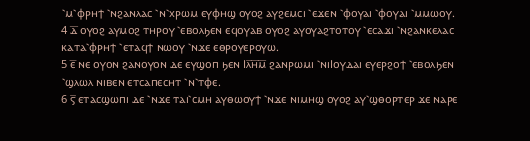⳿ⲙ⳿ⲫⲣⲏϯ ⳿ⲛϩⲁⲛⲗⲁⲥ ⳿ⲛ⳿ⲭⲣⲱⲙ ⲉⲩⲫⲏϣ ⲟⲩⲟϩ ⲁⲩϩⲉⲙⲥⲓ ⳿ⲉϫⲉⲛ ⳿ⲫⲟⲩⲁⲓ ⳿ⲫⲟⲩⲁⲓ ⳿ⲙⲙⲱⲟⲩ.
4 ⲇ̅ ⲟⲩⲟϩ ⲁⲩⲙⲟϩ ⲧⲏⲣⲟⲩ ⳿ⲉⲃⲟⲗϧⲉⲛ ⲉϥⲟⲩⲁⲃ ⲟⲩⲟϩ ⲁⲩⲟⲩⲁϩⲧⲟⲧⲟⲩ ⳿ⲉⲥⲁϫⲓ ⳿ⲛϩⲁⲛⲕⲉⲗⲁⲥ ⲕⲁⲧⲁ⳿ⲫⲣⲏϯ ⳿ⲉⲧⲁϥϯ ⲛⲱⲟⲩ ⳿ⲛϫⲉ ⲉⲑⲣⲟⲩⲉⲣⲟⲩⲱ.
5 ⲉ̅ ⲛⲉ ⲟⲩⲟⲛ ϩⲁⲛⲟⲩⲟⲛ ⲇⲉ ⲉⲩϣⲟⲡ ϧⲉⲛ Ⲓⲗ̅ⲏ̅ⲙ̅ ϩⲁⲛⲣⲱⲙⲓ ⳿ⲛⲓⲒⲟⲩⲇⲁⲓ ⲉⲩⲉⲣϩⲟϯ ⳿ⲉⲃⲟⲗϧⲉⲛ ⳿ϣⲗⲱⲗ ⲛⲓⲃⲉⲛ ⲉⲧⲥⲁⲡⲉⲥⲏⲧ ⳿ⲛ⳿ⲧⲫⲉ.
6 ⲋ̅ ⲉⲧⲁⲥϣⲱⲡⲓ ⲇⲉ ⳿ⲛϫⲉ ⲧⲁⲓ⳿ⲥⲙⲏ ⲁⲩⲑⲱⲟⲩϯ ⳿ⲛϫⲉ ⲛⲓⲙⲏϣ ⲟⲩⲟϩ ⲁⲩ⳿ϣⲑⲟⲣⲧⲉⲣ ϫⲉ ⲛⲁⲣⲉ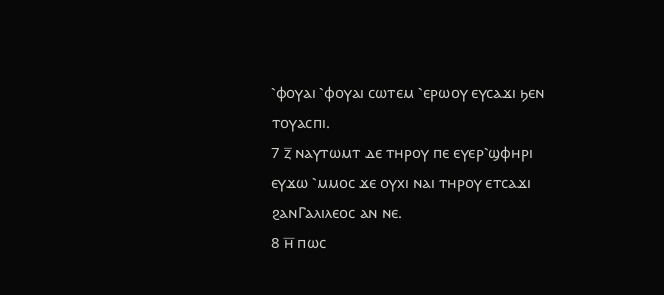⳿ⲫⲟⲩⲁⲓ ⳿ⲫⲟⲩⲁⲓ ⲥⲱⲧⲉⲙ ⳿ⲉⲣⲱⲟⲩ ⲉⲩⲥⲁϫⲓ ϧⲉⲛ ⲧⲟⲩⲁⲥⲡⲓ.
7 ⲍ̅ ⲛⲁⲩⲧⲱⲙⲧ ⲇⲉ ⲧⲏⲣⲟⲩ ⲡⲉ ⲉⲩⲉⲣ⳿ϣⲫⲏⲣⲓ ⲉⲩϫⲱ ⳿ⲙⲙⲟⲥ ϫⲉ ⲟⲩⲭⲓ ⲛⲁⲓ ⲧⲏⲣⲟⲩ ⲉⲧⲥⲁϫⲓ ϩⲁⲛⲄⲁⲗⲓⲗⲉⲟⲥ ⲁⲛ ⲛⲉ.
8 ⲏ̅ ⲡⲱⲥ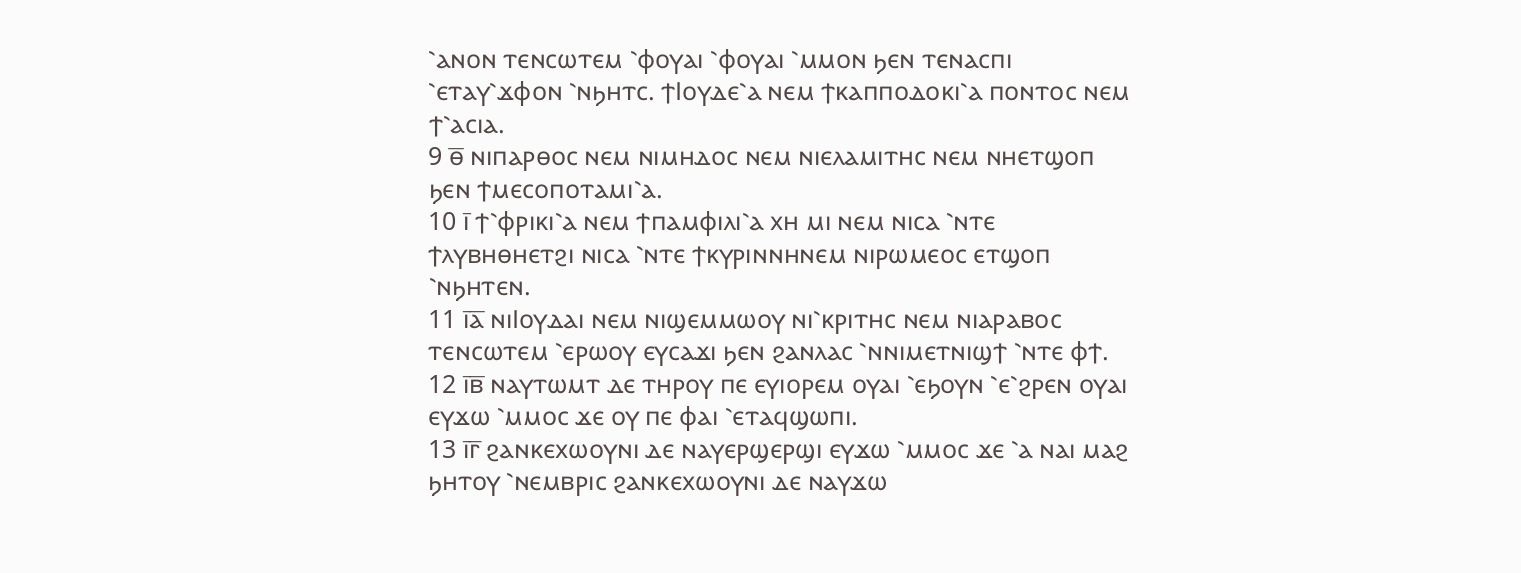⳿ⲁⲛⲟⲛ ⲧⲉⲛⲥⲱⲧⲉⲙ ⳿ⲫⲟⲩⲁⲓ ⳿ⲫⲟⲩⲁⲓ ⳿ⲙⲙⲟⲛ ϧⲉⲛ ⲧⲉⲛⲁⲥⲡⲓ ⳿ⲉⲧⲁⲩ⳿ϫⲫⲟⲛ ⳿ⲛϧⲏⲧⲥ. ϯⲒⲟⲩⲇⲉ⳿ⲁ ⲛⲉⲙ ϯⲕⲁⲡⲡⲟⲇⲟⲕⲓ⳿ⲁ ⲡⲟⲛⲧⲟⲥ ⲛⲉⲙ ϯ⳿ⲁⲥⲓⲁ.
9 ⲑ̅ ⲛⲓⲡⲁⲣⲑⲟⲥ ⲛⲉⲙ ⲛⲓⲙⲏⲇⲟⲥ ⲛⲉⲙ ⲛⲓⲉⲗⲁⲙⲓⲧⲏⲥ ⲛⲉⲙ ⲛⲏⲉⲧϣⲟⲡ ϧⲉⲛ ϯⲙⲉⲥⲟⲡⲟⲧⲁⲙⲓ⳿ⲁ.
10 ⲓ̅ ϯ⳿ⲫⲣⲓⲕⲓ⳿ⲁ ⲛⲉⲙ ϯⲡⲁⲙⲫⲓⲗⲓ⳿ⲁ ⲭⲏ ⲙⲓ ⲛⲉⲙ ⲛⲓⲥⲁ ⳿ⲛⲧⲉ ϯⲗⲩⲃⲏⲑⲏⲉⲧϩⲓ ⲛⲓⲥⲁ ⳿ⲛⲧⲉ ϯⲕⲩⲣⲓⲛⲛⲏⲛⲉⲙ ⲛⲓⲣⲱⲙⲉⲟⲥ ⲉⲧϣⲟⲡ ⳿ⲛϧⲏⲧⲉⲛ.
11 ⲓ̅ⲁ̅ ⲛⲓⲒⲟⲩⲇⲁⲓ ⲛⲉⲙ ⲛⲓϣⲉⲙⲙⲱⲟⲩ ⲛⲓ⳿ⲕⲣⲓⲧⲏⲥ ⲛⲉⲙ ⲛⲓⲁⲣⲁⲃⲟⲥ ⲧⲉⲛⲥⲱⲧⲉⲙ ⳿ⲉⲣⲱⲟⲩ ⲉⲩⲥⲁϫⲓ ϧⲉⲛ ϩⲁⲛⲗⲁⲥ ⳿ⲛⲛⲓⲙⲉⲧⲛⲓϣϯ ⳿ⲛⲧⲉ ⲫϯ.
12 ⲓ̅ⲃ̅ ⲛⲁⲩⲧⲱⲙⲧ ⲇⲉ ⲧⲏⲣⲟⲩ ⲡⲉ ⲉⲩⲓⲟⲣⲉⲙ ⲟⲩⲁⲓ ⳿ⲉϧⲟⲩⲛ ⳿ⲉ⳿ϩⲣⲉⲛ ⲟⲩⲁⲓ ⲉⲩϫⲱ ⳿ⲙⲙⲟⲥ ϫⲉ ⲟⲩ ⲡⲉ ⲫⲁⲓ ⳿ⲉⲧⲁϥϣⲱⲡⲓ.
13 ⲓ̅ⲅ̅ ϩⲁⲛⲕⲉⲭⲱⲟⲩⲛⲓ ⲇⲉ ⲛⲁⲩⲉⲣϣⲉⲣϣⲓ ⲉⲩϫⲱ ⳿ⲙⲙⲟⲥ ϫⲉ ⳿ⲁ ⲛⲁⲓ ⲙⲁϩ ϧⲏⲧⲟⲩ ⳿ⲛⲉⲙⲃⲣⲓⲥ ϩⲁⲛⲕⲉⲭⲱⲟⲩⲛⲓ ⲇⲉ ⲛⲁⲩϫⲱ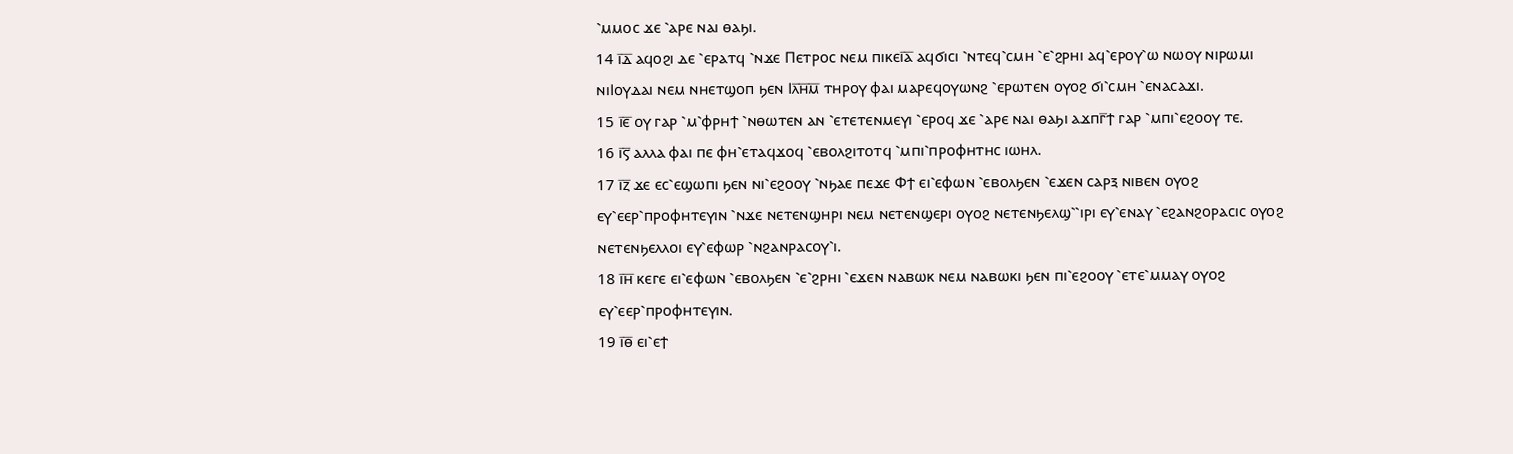⳿ⲙⲙⲟⲥ ϫⲉ ⳿ⲁⲣⲉ ⲛⲁⲓ ⲑⲁϧⲓ.
14 ⲓ̅ⲇ̅ ⲁϥⲟϩⲓ ⲇⲉ ⳿ⲉⲣⲁⲧϥ ⳿ⲛϫⲉ Ⲡⲉⲧⲣⲟⲥ ⲛⲉⲙ ⲡⲓⲕⲉⲓ̅ⲁ̅ ⲁϥϭⲓⲥⲓ ⳿ⲛⲧⲉϥ⳿ⲥⲙⲏ ⳿ⲉ⳿ϩⲣⲏⲓ ⲁϥ⳿ⲉⲣⲟⲩ⳿ⲱ ⲛⲱⲟⲩ ⲛⲓⲣⲱⲙⲓ ⲛⲓⲒⲟⲩⲇⲁⲓ ⲛⲉⲙ ⲛⲏⲉⲧϣⲟⲡ ϧⲉⲛ Ⲓⲗ̅ⲏ̅ⲙ̅ ⲧⲏⲣⲟⲩ ⲫⲁⲓ ⲙⲁⲣⲉϥⲟⲩⲱⲛϩ ⳿ⲉⲣⲱⲧⲉⲛ ⲟⲩⲟϩ ϭⲓ⳿ⲥⲙⲏ ⳿ⲉⲛⲁⲥⲁϫⲓ.
15 ⲓ̅ⲉ̅ ⲟⲩ ⲅⲁⲣ ⳿ⲙ⳿ⲫⲣⲏϯ ⳿ⲛⲑⲱⲧⲉⲛ ⲁⲛ ⳿ⲉⲧⲉⲧⲉⲛⲙⲉⲩⲓ ⳿ⲉⲣⲟϥ ϫⲉ ⳿ⲁⲣⲉ ⲛⲁⲓ ⲑⲁϧⲓ ⲁϫⲡⲅ̅ϯ ⲅⲁⲣ ⳿ⲙⲡⲓ⳿ⲉϩⲟⲟⲩ ⲧⲉ.
16 ⲓ̅ⲋ̅ ⲁⲗⲗⲁ ⲫⲁⲓ ⲡⲉ ⲫⲏ⳿ⲉⲧⲁϥϫⲟϥ ⳿ⲉⲃⲟⲗϩⲓⲧⲟⲧϥ ⳿ⲙⲡⲓ⳿ⲡⲣⲟⲫⲏⲧⲏⲥ ⲓⲱⲏⲗ.
17 ⲓ̅ⲍ̅ ϫⲉ ⲉⲥ⳿ⲉϣⲱⲡⲓ ϧⲉⲛ ⲛⲓ⳿ⲉϩⲟⲟⲩ ⳿ⲛϧⲁⲉ ⲡⲉϫⲉ Ⲫϯ ⲉⲓ⳿ⲉⲫⲱⲛ ⳿ⲉⲃⲟⲗϧⲉⲛ ⳿ⲉϫⲉⲛ ⲥⲁⲣⲝ ⲛⲓⲃⲉⲛ ⲟⲩⲟϩ ⲉⲩ⳿ⲉⲉⲣ⳿ⲡⲣⲟⲫⲏⲧⲉⲩⲓⲛ ⳿ⲛϫⲉ ⲛⲉⲧⲉⲛϣⲏⲣⲓ ⲛⲉⲙ ⲛⲉⲧⲉⲛϣⲉⲣⲓ ⲟⲩⲟϩ ⲛⲉⲧⲉⲛϧⲉⲗϣ⳿⳿ⲓⲣⲓ ⲉⲩ⳿ⲉⲛⲁⲩ ⳿ⲉϩⲁⲛϩⲟⲣⲁⲥⲓⲥ ⲟⲩⲟϩ ⲛⲉⲧⲉⲛϧⲉⲗⲗⲟⲓ ⲉⲩ⳿ⲉⲫⲱⲣ ⳿ⲛϩⲁⲛⲣⲁⲥⲟⲩ⳿ⲓ.
18 ⲓ̅ⲏ̅ ⲕⲉⲅⲉ ⲉⲓ⳿ⲉⲫⲱⲛ ⳿ⲉⲃⲟⲗϧⲉⲛ ⳿ⲉ⳿ϩⲣⲏⲓ ⳿ⲉϫⲉⲛ ⲛⲁⲃⲱⲕ ⲛⲉⲙ ⲛⲁⲃⲱⲕⲓ ϧⲉⲛ ⲡⲓ⳿ⲉϩⲟⲟⲩ ⳿ⲉⲧⲉ⳿ⲙⲙⲁⲩ ⲟⲩⲟϩ ⲉⲩ⳿ⲉⲉⲣ⳿ⲡⲣⲟⲫⲏⲧⲉⲩⲓⲛ.
19 ⲓ̅ⲑ̅ ⲉⲓ⳿ⲉϯ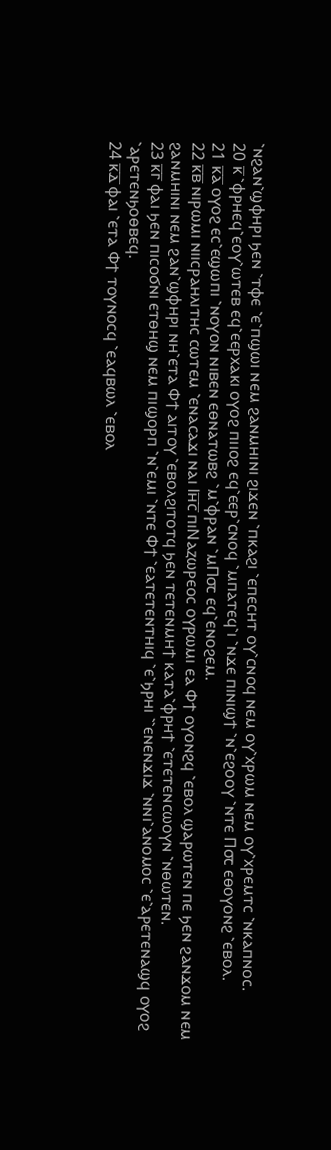⳿ⲛϩⲁⲛ⳿ϣⲫⲏⲣⲓ ϧⲉⲛ ⳿ⲧⲫⲉ ⳿ⲉ⳿ⲡϣⲱⲓ ⲛⲉⲙ ϩⲁⲛⲙⲏⲓⲛⲓ ϩⲓϫⲉⲛ ⳿ⲡⲕⲁϩⲓ ⳿ⲉⲡⲉⲥⲏⲧ ⲟⲩ⳿ⲥⲛⲟϥ ⲛⲉⲙ ⲟⲩ⳿ⲭⲣⲱⲙ ⲛⲉⲙ ⲟⲩ⳿ⲭⲣⲉⲙⲧⲥ ⳿ⲛⲕⲁⲡⲛⲟⲥ.
20 ⲕ̅ ⳿ⲫⲣⲏⲉϥ⳿ⲉⲟⲩ⳿ⲱⲧⲉⲃ ⲉϥ⳿ⲉⲉⲣⲭⲁⲕⲓ ⲟⲩⲟϩ ⲡⲓⲓⲟϩ ⲉϥ⳿ⲉⲉⲣ⳿ⲥⲛⲟϥ ⳿ⲙⲡⲁⲧⲉϥ⳿ⲓ ⳿ⲛϫⲉ ⲡⲓⲛⲓϣϯ ⳿ⲛ⳿ⲉϩⲟⲟⲩ ⳿ⲛⲧⲉ Ⲡ⳪ ⲉⲑⲟⲩⲟⲛϩ ⳿ⲉⲃⲟⲗ.
21 ⲕ̅ⲁ̅ ⲟⲩⲟϩ ⲉⲥ⳿ⲉϣⲱⲡⲓ ⳿ⲛⲟⲩⲟⲛ ⲛⲓⲃⲉⲛ ⲉⲑⲛⲁⲧⲱⲃϩ ⳿ⲙ⳿ⲫⲣⲁⲛ ⳿ⲙⲠ⳪ ⲉϥ⳿ⲉⲛⲟϩⲉⲙ.
22 ⲕ̅ⲃ̅ ⲛⲓⲣⲱⲙⲓ ⲛⲓⲓⲥⲣⲁⲏⲗⲓⲧⲏⲥ ⲥⲱⲧⲉⲙ ⳿ⲉⲛⲁⲥⲁϫⲓ ⲛⲁⲓ Ⲓⲏ̅ⲥ̅ ⲡⲓⲚⲁⲍⲱⲣⲉⲟⲥ ⲟⲩⲣⲱⲙⲓ ⲉⲁ Ⲫϯ ⲟⲩⲟⲛϩϥ ⳿ⲉⲃⲟⲗ ϣⲁⲣⲱⲧⲉⲛ ⲡⲉ ϧⲉⲛ ϩⲁⲛϫⲟⲙ ⲛⲉⲙ ϩⲁⲛⲙⲏⲓⲛⲓ ⲛⲉⲙ ϩⲁⲛ⳿ϣⲫⲏⲣⲓ ⲛⲏ⳿ⲉⲧⲁ Ⲫϯ ⲁⲓⲧⲟⲩ ⳿ⲉⲃⲟⲗϩⲓⲧⲟⲧϥ ϧⲉⲛ ⲧⲉⲧⲉⲛⲙⲏϯ ⲕⲁⲧⲁ⳿ⲫⲣⲏϯ ⳿ⲉⲧⲉⲧⲉⲛⲥⲱⲟⲩⲛ ⳿ⲛⲑⲱⲧⲉⲛ.
23 ⲕ̅ⲅ̅ ⲫⲁⲓ ϧⲉⲛ ⲡⲓⲥⲟϭⲛⲓ ⲉⲧⲑⲏϣ ⲛⲉⲙ ⲡⲓϣⲟⲣⲡ ⳿ⲛ⳿ⲉⲙⲓ ⳿ⲛⲧⲉ Ⲫϯ ⳿ⲉⲁⲧⲉⲧⲉⲛⲧⲏⲓϥ ⳿ⲉ⳿ϧⲣⲏⲓ ⳿⳿ⲉⲛⲉⲛϫⲓϫ ⳿ⲛⲛⲓ⳿ⲁⲛⲟⲙⲟⲥ ⳿ⲉ⳿ⲁⲣⲉⲧⲉⲛⲁϣϥ ⲟⲩⲟϩ ⳿ⲁⲣⲉⲧⲉⲛϧⲟⲑⲃⲉϥ.
24 ⲕ̅ⲇ̅ ⲫⲁⲓ ⳿ⲉⲧⲁ Ⲫϯ ⲧⲟⲩⲛⲟⲥϥ ⳿ⲉⲁϥⲃⲱⲗ ⳿ⲉⲃⲟⲗ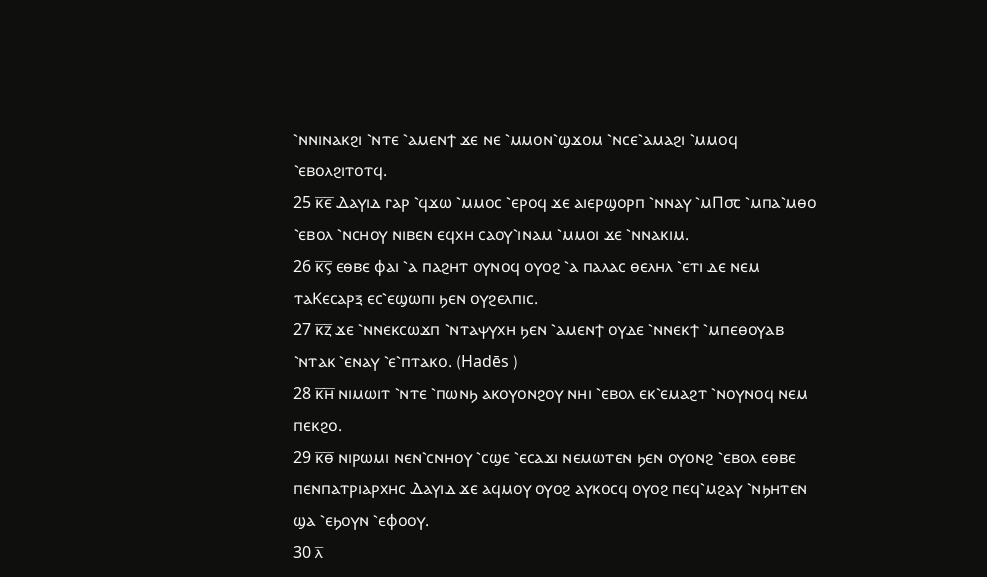⳿ⲛⲛⲓⲛⲁⲕϩⲓ ⳿ⲛⲧⲉ ⳿ⲁⲙⲉⲛϯ ϫⲉ ⲛⲉ ⳿ⲙⲙⲟⲛ⳿ϣϫⲟⲙ ⳿ⲛⲥⲉ⳿ⲁⲙⲁϩⲓ ⳿ⲙⲙⲟϥ ⳿ⲉⲃⲟⲗϩⲓⲧⲟⲧϥ.
25 ⲕ̅ⲉ̅ Ⲇⲁⲩⲓⲇ ⲅⲁⲣ ⳿ϥϫⲱ ⳿ⲙⲙⲟⲥ ⳿ⲉⲣⲟϥ ϫⲉ ⲁⲓⲉⲣϣⲟⲣⲡ ⳿ⲛⲛⲁⲩ ⳿ⲙⲠ⳪ ⳿ⲙⲡⲁ⳿ⲙⲑⲟ ⳿ⲉⲃⲟⲗ ⳿ⲛⲥⲏⲟⲩ ⲛⲓⲃⲉⲛ ⲉϥⲭⲏ ⲥⲁⲟⲩ⳿ⲓⲛⲁⲙ ⳿ⲙⲙⲟⲓ ϫⲉ ⳿ⲛⲛⲁⲕⲓⲙ.
26 ⲕ̅ⲋ̅ ⲉⲑⲃⲉ ⲫⲁⲓ ⳿ⲁ ⲡⲁϩⲏⲧ ⲟⲩⲛⲟϥ ⲟⲩⲟϩ ⳿ⲁ ⲡⲁⲗⲁⲥ ⲑⲉⲗⲏⲗ ⳿ⲉⲧⲓ ⲇⲉ ⲛⲉⲙ ⲧⲁⲔⲉⲥⲁⲣⲝ ⲉⲥ⳿ⲉϣⲱⲡⲓ ϧⲉⲛ ⲟⲩϩⲉⲗⲡⲓⲥ.
27 ⲕ̅ⲍ̅ ϫⲉ ⳿ⲛⲛⲉⲕⲥⲱϫⲡ ⳿ⲛⲧⲁⲯⲩⲭⲏ ϧⲉⲛ ⳿ⲁⲙⲉⲛϯ ⲟⲩⲇⲉ ⳿ⲛⲛⲉⲕϯ ⳿ⲙⲡⲉⲑⲟⲩⲁⲃ ⳿ⲛⲧⲁⲕ ⳿ⲉⲛⲁⲩ ⳿ⲉ⳿ⲡⲧⲁⲕⲟ. (Hadēs )
28 ⲕ̅ⲏ̅ ⲛⲓⲙⲱⲓⲧ ⳿ⲛⲧⲉ ⳿ⲡⲱⲛϧ ⲁⲕⲟⲩⲟⲛϩⲟⲩ ⲛⲏⲓ ⳿ⲉⲃⲟⲗ ⲉⲕ⳿ⲉⲙⲁϩⲧ ⳿ⲛⲟⲩⲛⲟϥ ⲛⲉⲙ ⲡⲉⲕϩⲟ.
29 ⲕ̅ⲑ̅ ⲛⲓⲣⲱⲙⲓ ⲛⲉⲛ⳿ⲥⲛⲏⲟⲩ ⳿ⲥϣⲉ ⳿ⲉⲥⲁϫⲓ ⲛⲉⲙⲱⲧⲉⲛ ϧⲉⲛ ⲟⲩⲟⲛϩ ⳿ⲉⲃⲟⲗ ⲉⲑⲃⲉ ⲡⲉⲛⲡⲁⲧⲣⲓⲁⲣⲭⲏⲥ Ⲇⲁⲩⲓⲇ ϫⲉ ⲁϥⲙⲟⲩ ⲟⲩⲟϩ ⲁⲩⲕⲟⲥϥ ⲟⲩⲟϩ ⲡⲉϥ⳿ⲙϩⲁⲩ ⳿ⲛϧⲏⲧⲉⲛ ϣⲁ ⳿ⲉϧⲟⲩⲛ ⳿ⲉⲫⲟⲟⲩ.
30 ⲗ̅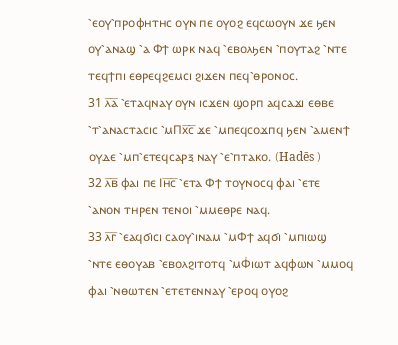⳿ⲉⲟⲩ⳿ⲡⲣⲟⲫⲏⲧⲏⲥ ⲟⲩⲛ ⲡⲉ ⲟⲩⲟϩ ⲉϥⲥⲱⲟⲩⲛ ϫⲉ ϧⲉⲛ ⲟⲩ⳿ⲁⲛⲁϣ ⳿ⲁ Ⲫϯ ⲱⲣⲕ ⲛⲁϥ ⳿ⲉⲃⲟⲗϧⲉⲛ ⳿ⲡⲟⲩⲧⲁϩ ⳿ⲛⲧⲉ ⲧⲉϥϯⲡⲓ ⲉⲑⲣⲉϥϩⲉⲙⲥⲓ ϩⲓϫⲉⲛ ⲡⲉϥ⳿ⲑⲣⲟⲛⲟⲥ.
31 ⲗ̅ⲁ̅ ⳿ⲉⲧⲁϥⲛⲁⲩ ⲟⲩⲛ ⲓⲥϫⲉⲛ ϣⲟⲣⲡ ⲁϥⲥⲁϫⲓ ⲉⲑⲃⲉ ⳿ⲧ⳿ⲁⲛⲁⲥⲧⲁⲥⲓⲥ ⳿ⲙⲠⲭ̅ⲥ̅ ϫⲉ ⳿ⲙⲡⲉϥⲥⲟϫⲡϥ ϧⲉⲛ ⳿ⲁⲙⲉⲛϯ ⲟⲩⲇⲉ ⳿ⲙⲡ⳿ⲉⲧⲉϥⲥⲁⲣⲝ ⲛⲁⲩ ⳿ⲉ⳿ⲡⲧⲁⲕⲟ. (Hadēs )
32 ⲗ̅ⲃ̅ ⲫⲁⲓ ⲡⲉ Ⲓⲏ̅ⲥ̅ ⳿ⲉⲧⲁ Ⲫϯ ⲧⲟⲩⲛⲟⲥϥ ⲫⲁⲓ ⳿ⲉⲧⲉ ⳿ⲁⲛⲟⲛ ⲧⲏⲣⲉⲛ ⲧⲉⲛⲟⲓ ⳿ⲙⲙⲉⲑⲣⲉ ⲛⲁϥ.
33 ⲗ̅ⲅ̅ ⳿ⲉⲁϥϭⲓⲥⲓ ⲥⲁⲟⲩ⳿ⲓⲛⲁⲙ ⳿ⲙⲪϯ ⲁϥϭⲓ ⳿ⲙⲡⲓⲱϣ ⳿ⲛⲧⲉ ⲉⲑⲟⲩⲁⲃ ⳿ⲉⲃⲟⲗϩⲓⲧⲟⲧϥ ⳿ⲙⲪ̇ⲓⲱⲧ ⲁϥⲫⲱⲛ ⳿ⲙⲙⲟϥ ⲫⲁⲓ ⳿ⲛⲑⲱⲧⲉⲛ ⳿ⲉⲧⲉⲧⲉⲛⲛⲁⲩ ⳿ⲉⲣⲟϥ ⲟⲩⲟϩ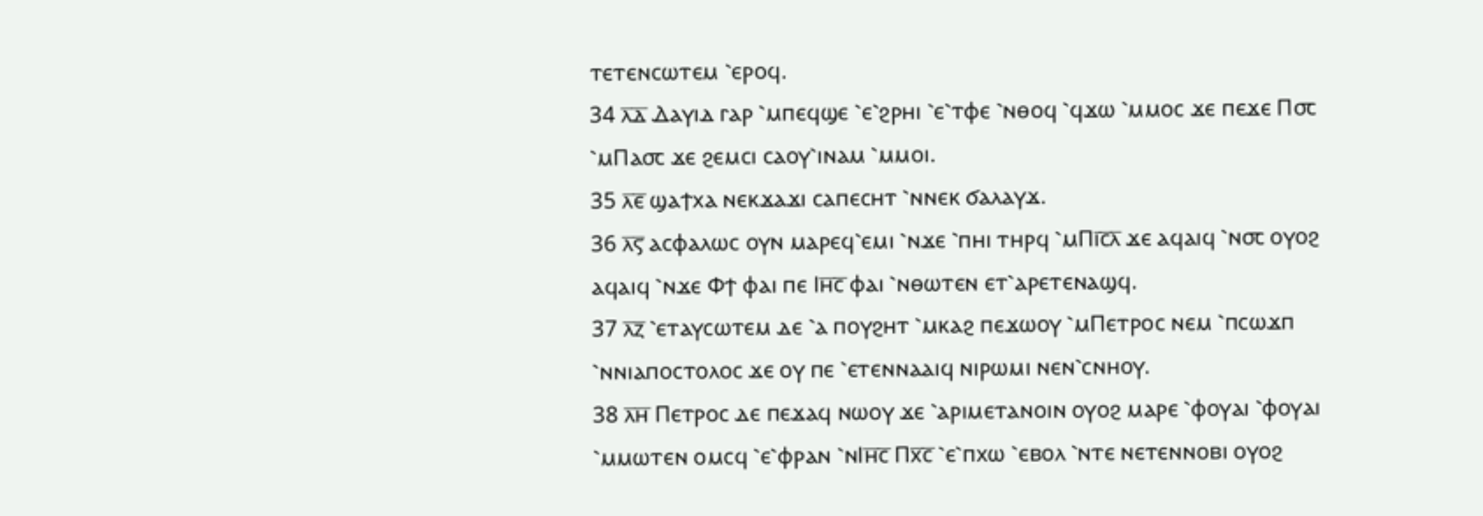ⲧⲉⲧⲉⲛⲥⲱⲧⲉⲙ ⳿ⲉⲣⲟϥ.
34 ⲗ̅ⲇ̅ Ⲇⲁⲩⲓⲇ ⲅⲁⲣ ⳿ⲙⲡⲉϥϣⲉ ⳿ⲉ⳿ϩⲣⲏⲓ ⳿ⲉ⳿ⲧⲫⲉ ⳿ⲛⲑⲟϥ ⳿ϥϫⲱ ⳿ⲙⲙⲟⲥ ϫⲉ ⲡⲉϫⲉ Ⲡ⳪ ⳿ⲙⲠⲁ⳪ ϫⲉ ϩⲉⲙⲥⲓ ⲥⲁⲟⲩ⳿ⲓⲛⲁⲙ ⳿ⲙⲙⲟⲓ.
35 ⲗ̅ⲉ̅ ϣⲁϯⲭⲁ ⲛⲉⲕϫⲁϫⲓ ⲥⲁⲡⲉⲥⲏⲧ ⳿ⲛⲛⲉⲕ ϭⲁⲗⲁⲩϫ.
36 ⲗ̅ⲋ̅ ⲁⲥⲫⲁⲗⲱⲥ ⲟⲩⲛ ⲙⲁⲣⲉϥ⳿ⲉⲙⲓ ⳿ⲛϫⲉ ⳿ⲡⲏⲓ ⲧⲏⲣϥ ⳿ⲙⲠⲓ̅ⲥ̅ⲗ̅ ϫⲉ ⲁϥⲁⲓϥ ⳿ⲛ⳪ ⲟⲩⲟϩ ⲁϥⲁⲓϥ ⳿ⲛϫⲉ Ⲫϯ ⲫⲁⲓ ⲡⲉ Ⲓⲏ̅ⲥ̅ ⲫⲁⲓ ⳿ⲛⲑⲱⲧⲉⲛ ⲉⲧ⳿ⲁⲣⲉⲧⲉⲛⲁϣϥ.
37 ⲗ̅ⲍ̅ ⳿ⲉⲧⲁⲩⲥⲱⲧⲉⲙ ⲇⲉ ⳿ⲁ ⲡⲟⲩϩⲏⲧ ⳿ⲙⲕⲁϩ ⲡⲉϫⲱⲟⲩ ⳿ⲙⲠⲉⲧⲣⲟⲥ ⲛⲉⲙ ⳿ⲡⲥⲱϫⲡ ⳿ⲛⲛⲓⲁⲡⲟⲥⲧⲟⲗⲟⲥ ϫⲉ ⲟⲩ ⲡⲉ ⳿ⲉⲧⲉⲛⲛⲁⲁⲓϥ ⲛⲓⲣⲱⲙⲓ ⲛⲉⲛ⳿ⲥⲛⲏⲟⲩ.
38 ⲗ̅ⲏ̅ Ⲡⲉⲧⲣⲟⲥ ⲇⲉ ⲡⲉϫⲁϥ ⲛⲱⲟⲩ ϫⲉ ⳿ⲁⲣⲓⲙⲉⲧⲁⲛⲟⲓⲛ ⲟⲩⲟϩ ⲙⲁⲣⲉ ⳿ⲫⲟⲩⲁⲓ ⳿ⲫⲟⲩⲁⲓ ⳿ⲙⲙⲱⲧⲉⲛ ⲟⲙⲥϥ ⳿ⲉ⳿ⲫⲣⲁⲛ ⳿ⲛⲒⲏ̅ⲥ̅ Ⲡⲭ̅ⲥ̅ ⳿ⲉ⳿ⲡⲭⲱ ⳿ⲉⲃⲟⲗ ⳿ⲛⲧⲉ ⲛⲉⲧⲉⲛⲛⲟⲃⲓ ⲟⲩⲟϩ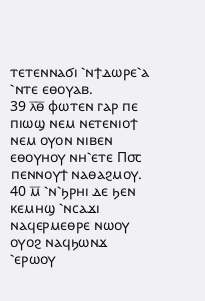ⲧⲉⲧⲉⲛⲛⲁϭⲓ ⳿ⲛϯⲇⲱⲣⲉ⳿ⲁ ⳿ⲛⲧⲉ ⲉⲑⲟⲩⲁⲃ.
39 ⲗ̅ⲑ̅ ⲫⲱⲧⲉⲛ ⲅⲁⲣ ⲡⲉ ⲡⲓⲱϣ ⲛⲉⲙ ⲛⲉⲧⲉⲛⲓⲟϯ ⲛⲉⲙ ⲟⲩⲟⲛ ⲛⲓⲃⲉⲛ ⲉⲑⲟⲩⲏⲟⲩ ⲛⲏ⳿ⲉⲧⲉ Ⲡ⳪ ⲡⲉⲛⲛⲟⲩϯ ⲛⲁⲑⲁϩⲙⲟⲩ.
40 ⲙ̅ ⳿ⲛ⳿ϧⲣⲏⲓ ⲇⲉ ϧⲉⲛ ⲕⲉⲙⲏϣ ⳿ⲛⲥⲁϫⲓ ⲛⲁϥⲉⲣⲙⲉⲑⲣⲉ ⲛⲱⲟⲩ ⲟⲩⲟϩ ⲛⲁϥϧⲱⲛϫ ⳿ⲉⲣⲱⲟⲩ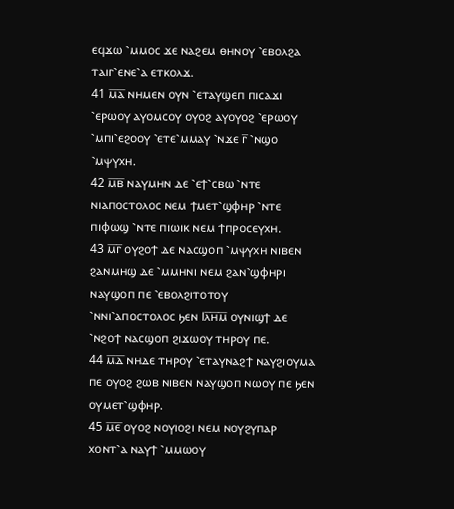ⲉϥϫⲱ ⳿ⲙⲙⲟⲥ ϫⲉ ⲛⲁϩⲉⲙ ⲑⲏⲛⲟⲩ ⳿ⲉⲃⲟⲗϩⲁ ⲧⲁⲓⲅ⳿ⲉⲛⲉ⳿ⲁ ⲉⲧⲕⲟⲗϫ.
41 ⲙ̅ⲁ̅ ⲛⲏⲙⲉⲛ ⲟⲩⲛ ⳿ⲉⲧⲁⲩϣⲉⲡ ⲡⲓⲥⲁϫⲓ ⳿ⲉⲣⲱⲟⲩ ⲁⲩⲟⲙⲥⲟⲩ ⲟⲩⲟϩ ⲁⲩⲟⲩⲟϩ ⳿ⲉⲣⲱⲟⲩ ⳿ⲙⲡⲓ⳿ⲉϩⲟⲟⲩ ⳿ⲉⲧⲉ⳿ⲙⲙⲁⲩ ⳿ⲛϫⲉ ⲅ̅ ⳿ⲛϣⲟ ⳿ⲙⲯⲩⲭⲏ.
42 ⲙ̅ⲃ̅ ⲛⲁⲩⲙⲏⲛ ⲇⲉ ⳿ⲉϯ⳿ⲥⲃⲱ ⳿ⲛⲧⲉ ⲛⲓⲁⲡⲟⲥⲧⲟⲗⲟⲥ ⲛⲉⲙ ϯⲙⲉⲧ⳿ϣⲫⲏⲣ ⳿ⲛⲧⲉ ⲡⲓⲫⲱϣ ⳿ⲛⲧⲉ ⲡⲓⲱⲓⲕ ⲛⲉⲙ ϯⲡⲣⲟⲥⲉⲩⲭⲏ.
43 ⲙ̅ⲅ̅ ⲟⲩϩⲟϯ ⲇⲉ ⲛⲁⲥϣⲟⲡ ⳿ⲙⲯⲩⲭⲏ ⲛⲓⲃⲉⲛ ϩⲁⲛⲙⲏϣ ⲇⲉ ⳿ⲙⲙⲏⲛⲓ ⲛⲉⲙ ϩⲁⲛ⳿ϣⲫⲏⲣⲓ ⲛⲁⲩϣⲟⲡ ⲡⲉ ⳿ⲉⲃⲟⲗϩⲓⲧⲟⲧⲟⲩ ⳿ⲛⲛⲓ⳿ⲁⲡⲟⲥⲧⲟⲗⲟⲥ ϧⲉⲛ Ⲓⲗ̅ⲏ̅ⲙ̅ ⲟⲩⲛⲓϣϯ ⲇⲉ ⳿ⲛϩⲟϯ ⲛⲁⲥϣⲟⲡ ϩⲓϫⲱⲟⲩ ⲧⲏⲣⲟⲩ ⲡⲉ.
44 ⲙ̅ⲇ̅ ⲛⲏⲇⲉ ⲧⲏⲣⲟⲩ ⳿ⲉⲧⲁⲩⲛⲁϩϯ ⲛⲁⲩϩⲓⲟⲩⲙⲁ ⲡⲉ ⲟⲩⲟϩ ϩⲱⲃ ⲛⲓⲃⲉⲛ ⲛⲁⲩϣⲟⲡ ⲛⲱⲟⲩ ⲡⲉ ϧⲉⲛ ⲟⲩⲙⲉⲧ⳿ϣⲫⲏⲣ.
45 ⲙ̅ⲉ̅ ⲟⲩⲟϩ ⲛⲟⲩⲓⲟϩⲓ ⲛⲉⲙ ⲛⲟⲩϩⲩⲡⲁⲣ ⲭⲟⲛⲧ⳿ⲁ ⲛⲁⲩϯ ⳿ⲙⲙⲱⲟⲩ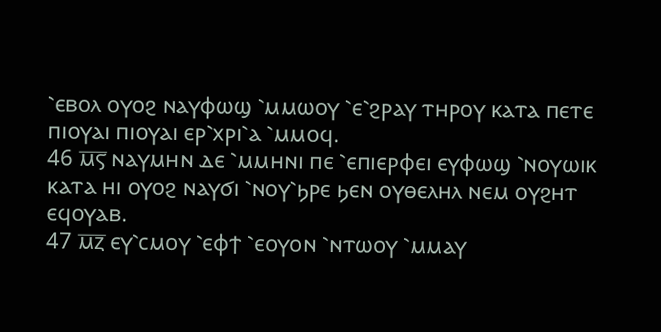⳿ⲉⲃⲟⲗ ⲟⲩⲟϩ ⲛⲁⲩⲫⲱϣ ⳿ⲙⲙⲱⲟⲩ ⳿ⲉ⳿ϩⲣⲁⲩ ⲧⲏⲣⲟⲩ ⲕⲁⲧⲁ ⲡⲉⲧⲉ ⲡⲓⲟⲩⲁⲓ ⲡⲓⲟⲩⲁⲓ ⲉⲣ⳿ⲭⲣⲓ⳿ⲁ ⳿ⲙⲙⲟϥ.
46 ⲙ̅ⲋ̅ ⲛⲁⲩⲙⲏⲛ ⲇⲉ ⳿ⲙⲙⲏⲛⲓ ⲡⲉ ⳿ⲉⲡⲓⲉⲣⲫⲉⲓ ⲉⲩⲫⲱϣ ⳿ⲛⲟⲩⲱⲓⲕ ⲕⲁⲧⲁ ⲏⲓ ⲟⲩⲟϩ ⲛⲁⲩϭⲓ ⳿ⲛⲟⲩ⳿ϧⲣⲉ ϧⲉⲛ ⲟⲩⲑⲉⲗⲏⲗ ⲛⲉⲙ ⲟⲩϩⲏⲧ ⲉϥⲟⲩⲁⲃ.
47 ⲙ̅ⲍ̅ ⲉⲩ⳿ⲥⲙⲟⲩ ⳿ⲉⲫϯ ⳿ⲉⲟⲩⲟⲛ ⳿ⲛⲧⲱⲟⲩ ⳿ⲙⲙⲁⲩ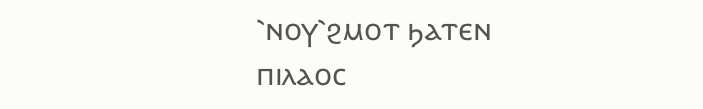⳿ⲛⲟⲩ⳿ϩⲙⲟⲧ ϧⲁⲧⲉⲛ ⲡⲓⲗⲁⲟⲥ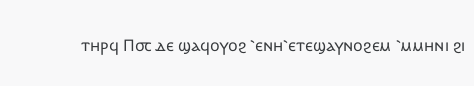ⲧⲏⲣϥ Ⲡ⳪ ⲇⲉ ϣⲁϥⲟⲩⲟϩ ⳿ⲉⲛⲏ⳿ⲉⲧⲉϣⲁⲩⲛⲟϩⲉⲙ ⳿ⲙⲙⲏⲛⲓ ϩⲓ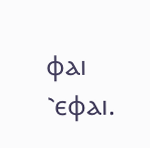ⲫⲁⲓ ⳿ⲉⲫⲁⲓ.